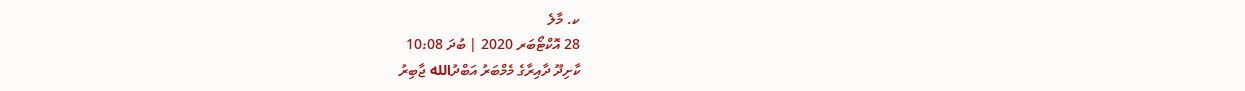ކ. މާލެ
28 އޮކްޓޯބަރ 2020 | ބުދަ 10:08
ކާށިދޫ ދާއިރާގެ މެމްބަރު އަބްދުالله ޖާބިރު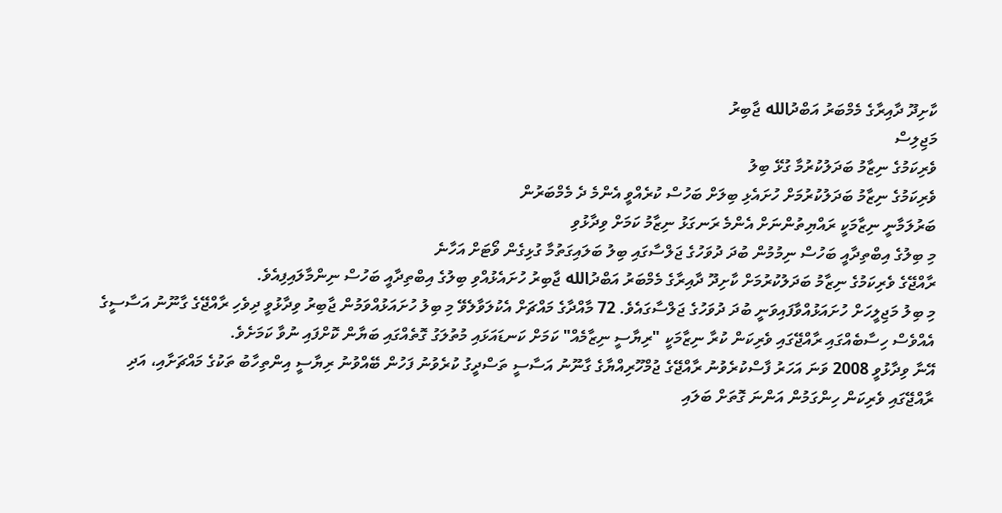ކާށިދޫ ދާއިރާގެ މެމްބަރު އަބްދުالله ޖާބިރު
މަޖިލިސް
ވެރިކަމުގެ ނިޒާމު ބަދަލުކުރުމާ ގުޅޭ ބިލު
ވެރިކަމުގެ ނިޒާމު ބަދަލުކުރުމަށް ހުށައެޅި ބިލަށް ބަހުސް ކުރެއްވީ އެންމެ ދެ މެމްބަރުން
ބަރުލަމާނީ ނިޒާމަކީ ރައްޔިތުންނަށް އެންމެ ރަނގަޅު ނިޒާމު ކަމަށް ވިދާޅުވި
މި ބިލުގެ އިބްތިދާއީ ބަހުސް ނިމުމުން ބުދަ ދުވަހުގެ ޖަލްސާގައި ބިލު ބަލައިގަތުމާ ގުޅިގެން ވޯޓަށް އަހާނެ
ރާއްޖޭގެ ވެރިކަމުގެ ނިޒާމު ބަދަލުކުރުމަށް ކާށިދޫ ދާއިރާގެ މެމްބަރު އަބްދުالله ޖާބިރު ހުށައެޅުއްވި ބިލުގެ އިބްތިދާއީ ބަހުސް ނިންމާލައިފިއެވެ.
މި ބިލު މަޖިލީހަށް ހުށައަޅުއްވާފައިވަނީ ބުދަ ދުވަހުގެ ޖަލްސާގައެވެ. 72 މާއްދާގެ މައްޗަށް އެކުލަވާލެވޭ މި ބިލު ހުށައަޅުއްވަމުން ޖާބިރު ވިދާޅުވީ ދިވެހި ރާއްޖޭގެ ގާނޫނު އަސާސީގެ އެއްވެސް ހިސާބެއްގައި ރާއްޖޭގައި ވެރިކަން ކުރާ ނިޒާމަކީ "ރިޔާސީ ނިޒާމެއް" ކަމަށް ކަނޑައަޅައި މުތުލަގު ގޮތެއްގައި ބަޔާން ކޮށްފައި ނުވާ ކަމަށެވެ.
އޭނާ ވިދާޅުވީ 2008 ވަނަ އަހަރު ފާސްކުރެވުނު ރާއްޖޭގެ ޖުމްހޫރިއްޔާގެ ގާނޫނު އަސާސީ ތަސްދީގު ކުރެވުނު ފަހުން ބޭއްވުނު ރިޔާސީ އިންތިހާބު ތަކުގެ މައްޗަށާއި، އަދި ރާއްޖޭގައި ވެރިކަން ހިންގަމުން އަންނަ ގޮތަށް ބަލައި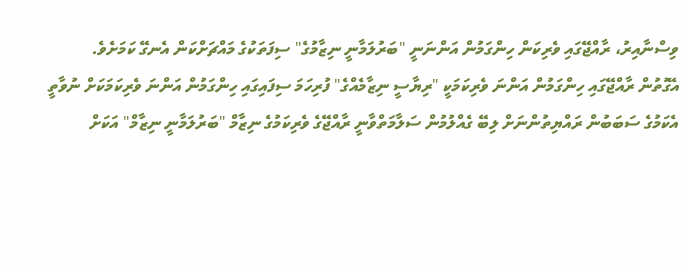ވިސްނާއިރު، ރާއްޖޭގައި ވެރިކަން ހިންގަމުން އަންނަނީ "ބަރުލަމާނީ ނިޒާމުގެ" ސިފަތަކުގެ މައްޗަށްކަން އެނގޭ ކަމަށެވެ.
އެގޮތުން ރާއްޖޭގައި ހިންގަމުން އަންނަ ވެރިކަމަކީ "ރިޔާސީ ނިޒާމެއްގެ" ފުރިހަމަ ސިފައިގައި ހިންގަމުން އަންނަ ވެރިކަމަކަށް ނުވާތީ އެކަމުގެ ސަބަބުން ރައްޔިތުންނަށް ލިބޭ ގެއްލުމުން ސަލާމަތްވާނީ ރާއްޖޭގެ ވެރިކަމުގެ ނިޒާމް "ބަރުލަމާނީ ނިޒާމް" އަކަށް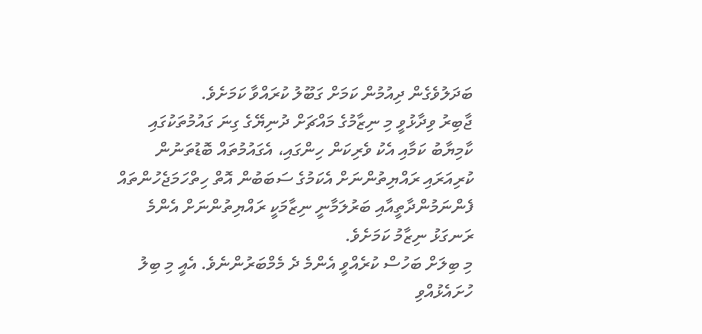ބަދަލުވެގެން ދިއުމުން ކަމަށް ގަބޫލު ކުރައްވާ ކަމަށެވެ.
ޖާބިރު ވިދާޅުވީ މި ނިޒާމުގެ މައްޗަށް ދުނިޔޭގެ ގިނަ ގައުމުތަކުގައި ކާމިޔާބު ކަމާއި އެކު ވެރިކަން ހިންގައި، އެގައުމުތައް ބޮޑުތަނުން ކުރިއަރައި ރައްޔިތުންނަށް އެކަމުގެ ސަބަބުން އޮތް ހިތްހަމަޖެހުންތައް ފެންނަމުންދާތީއާއި ބަރުލަމާނީ ނިޒާމަކީ ރައްޔިތުންނަށް އެންމެ ރަނގަޅު ނިޒާމު ކަމަށެވެ.
މި ބިލަށް ބަހުސް ކުރެއްވީ އެންމެ ދެ މެމްބަރުންނެވެ. އެއީ މި ބިލު ހުށައެޅުއްވި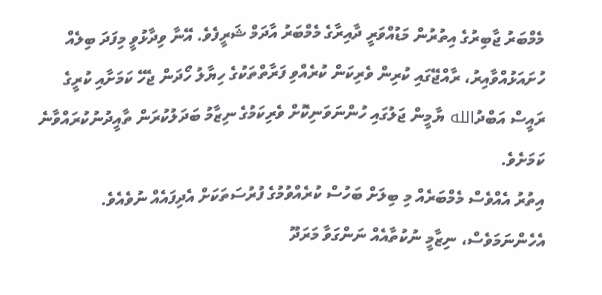މެމްބަރު ޖާބިރުގެ އިތުރުން މަޑުއްވަރީ ދާއިރާގެ މެމްބަރު އާދަމް ޝަރީފެވެ. އޭނާ ވިދާޅުވީ މިފަދަ ބިލެއް ހުށައަޅުއްވާއިރު، ރާއްޖޭގައި ކުރިން ވެރިކަން ކުރެއްވި ފަރާތްތަކުގެ ހިޔާލު ހޯދަން ޖެހޭ ކަމަށާއި ކުރީގެ ރައީސް އަބްދުالله ޔާމީން ޖަލުގައި ހުންނަވަނިކޮށް ވެރިކަމުގެ ނިޒާމު ބަދަލުކުރަން ތާއީދުނުކުރައްވާނެ ކަމަށެވެ.
އިތުރު އެއްވެސް މެމްބަރެއް މި ބިލަށް ބަހުސް ކުރެއްވުމުގެ ފުރުސަތަކަށް އެދިފައެއް ނުވެއެވެ. އެހެންނަމަވެސް، ނިޒާމީ ނުކުތާއެއް ނަންގަވާ މަރަދޫ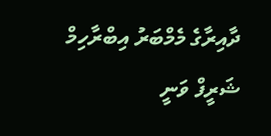ދާއިރާގެ މެމްބަރު އިބްރާހިމް ޝަރީފް ވަނީ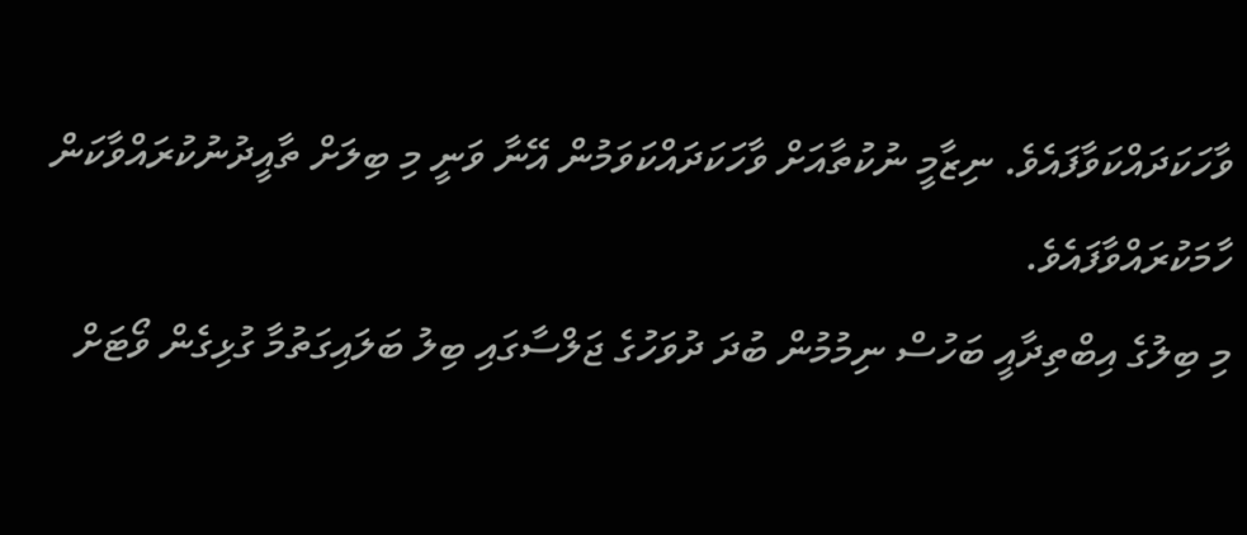ވާހަކަދައްކަވާފައެވެ. ނިޒާމީ ނުކުތާއަށް ވާހަކަދައްކަވަމުން އޭނާ ވަނީ މި ބިލަށް ތާއީދުނުކުރައްވާކަން ހާމަކުރައްވާފައެވެ.
މި ބިލުގެ އިބްތިދާއީ ބަހުސް ނިމުމުން ބުދަ ދުވަހުގެ ޖަލްސާގައި ބިލު ބަލައިގަތުމާ ގުޅިގެން ވޯޓަށް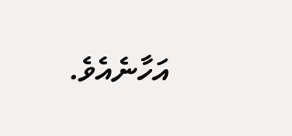އަހާނެއެވެ.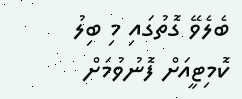ބެލެވޭ ގޮތުގައި މި ބިލު ކޮމިޓީއަށް ފޮނުވުމަށް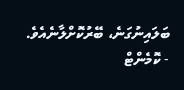ބަލައިނުގަނެ، ބޭރުކޮށްލާނެއެވެ.
- ކޮމެންޓް